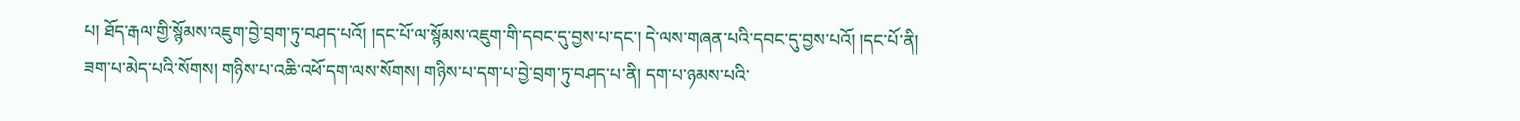པ། ཐོད་རྒལ་གྱི་སྙོམས་འཇུག་བྱེ་བྲག་ཏུ་བཤད་པའོ། །དང་པོ་ལ་སྙོམས་འཇུག་གི་དབང་དུ་བྱས་པ་དང་། དེ་ལས་གཞན་པའི་དབང་དུ་བྱས་པའོ། །དང་པོ་ནི། ཟག་པ་མེད་པའི་སོགས། གཉིས་པ་འཆི་འཕོ་དག་ལས་སོགས། གཉིས་པ་དག་པ་བྱེ་བྲག་ཏུ་བཤད་པ་ནི། དག་པ་ཉམས་པའི་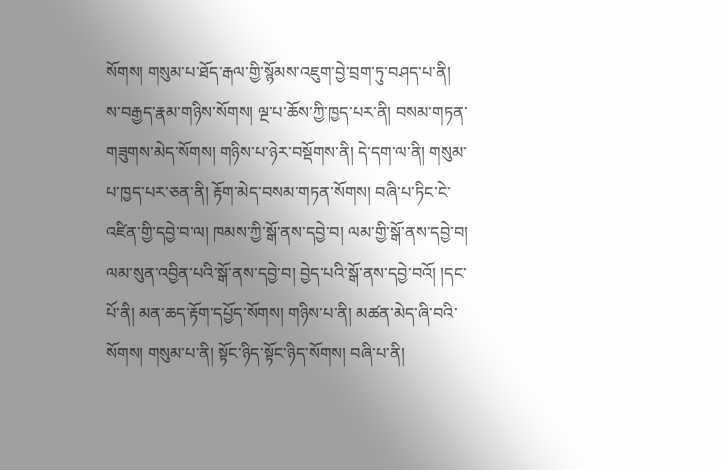སོགས། གསུམ་པ་ཐོད་རྒལ་གྱི་སྙོམས་འཇུག་བྱེ་བྲག་ཏུ་བཤད་པ་ནི། ས་བརྒྱད་རྣམ་གཉིས་སོགས། ལྔ་པ་ཆོས་ཀྱི་ཁྱད་པར་ནི། བསམ་གཏན་གཟུགས་མེད་སོགས། གཉིས་པ་ཉེར་བསྡོགས་ནི། དེ་དག་ལ་ནི། གསུམ་པ་ཁྱད་པར་ཅན་ནི། རྟོག་མེད་བསམ་གཏན་སོགས། བཞི་པ་ཏིང་ངེ་འཛིན་གྱི་དབྱེ་བ་ལ། ཁམས་ཀྱི་སྒོ་ནས་དབྱེ་བ། ལམ་གྱི་སྒོ་ནས་དབྱེ་བ། ལམ་སུན་འབྱིན་པའི་སྒོ་ནས་དབྱེ་བ། བྱེད་པའི་སྒོ་ནས་དབྱེ་བའོ། །དང་པོ་ནི། མན་ཆད་རྟོག་དཔྱོད་སོགས། གཉིས་པ་ནི། མཚན་མེད་ཞི་བའི་སོགས། གསུམ་པ་ནི། སྟོང་ཉིད་སྟོང་ཉིད་སོགས། བཞི་པ་ནི།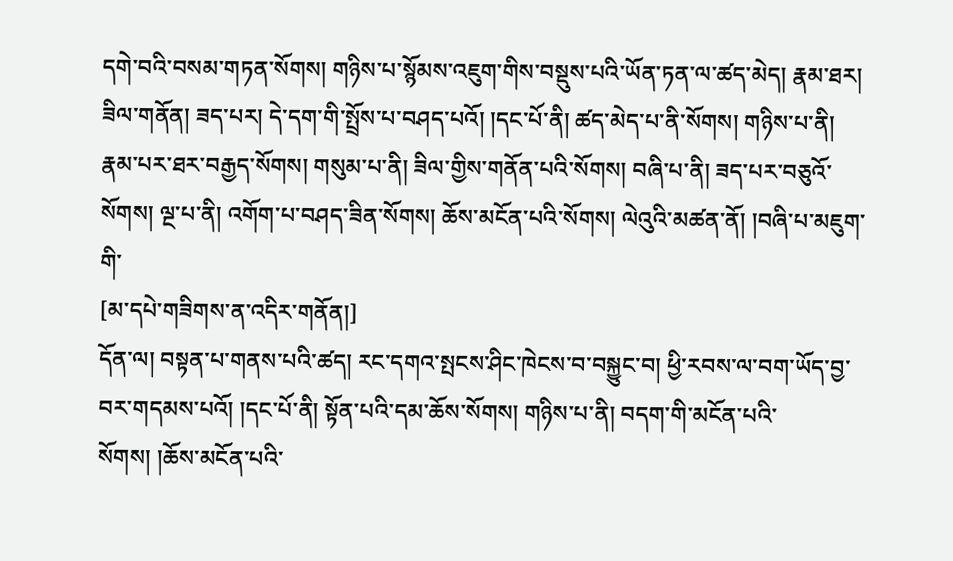དགེ་བའི་བསམ་གཏན་སོགས། གཉིས་པ་སྙོམས་འཇུག་གིས་བསྡུས་པའི་ཡོན་ཏན་ལ་ཚད་མེད། རྣམ་ཐར། ཟིལ་གནོན། ཟད་པར། དེ་དག་གི་སྤྲོས་པ་བཤད་པའོ། །དང་པོ་ནི། ཚད་མེད་པ་ནི་སོགས། གཉིས་པ་ནི། རྣམ་པར་ཐར་བརྒྱད་སོགས། གསུམ་པ་ནི། ཟིལ་གྱིས་གནོན་པའི་སོགས། བཞི་པ་ནི། ཟད་པར་བཅུའོ་སོགས། ལྔ་པ་ནི། འགོག་པ་བཤད་ཟིན་སོགས། ཆོས་མངོན་པའི་སོགས། ལེའུའི་མཚན་ནོ། །བཞི་པ་མཇུག་གི་
[མ་དཔེ་གཟིགས་ན་འདིར་གནོན།]
དོན་ལ། བསྟན་པ་གནས་པའི་ཚད། རང་དགའ་སྤངས་ཤིང་ཁེངས་བ་བསྐྱུང་བ། ཕྱི་རབས་ལ་བག་ཡོད་བྱ་བར་གདམས་པའོ། །དང་པོ་ནི། སྟོན་པའི་དམ་ཆོས་སོགས། གཉིས་པ་ནི། བདག་གི་མངོན་པའི་སོགས། །ཆོས་མངོན་པའི་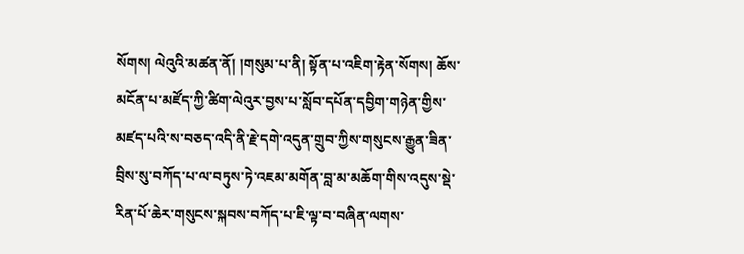སོགས། ལེའུའི་མཚན་ནོ། །གསུམ་པ་ནི། སྟོན་པ་འཇིག་རྟེན་སོགས། ཆོས་མངོན་པ་མཛོད་ཀྱི་ཚིག་ལེའུར་བྱས་པ་སློབ་དཔོན་དབྱིག་གཉེན་གྱིས་མཛད་པའི་ས་བཅད་འདི་ནི་རྗེ་དགེ་འདུན་གྲུབ་ཀྱིས་གསུངས་རྒྱུན་ཟིན་བྲིས་སུ་བཀོད་པ་ལ་བཏུས་ཏེ་འཇམ་མགོན་བླ་མ་མཆོག་གིས་འདུས་སྡེ་རིན་པོ་ཆེར་གསུངས་སྐབས་བཀོད་པ་ཇི་ལྟ་བ་བཞིན་ལགས་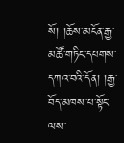སོ། །ཆོས་མངོན་རྒྱ་མཚོ་གཏིང་དཔགས་དཀའ་བའི་དོན། །རྒྱ་བོད་མཁས་པ་སྟོང་ལས་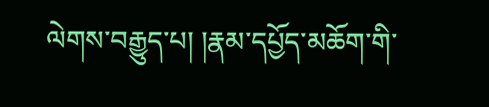ལེགས་བརྒྱུད་པ། །རྣམ་དཔྱོད་མཆོག་གི་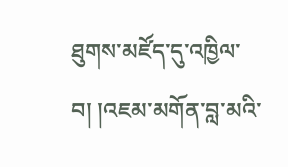ཐུགས་མཛོད་དུ་འཁྱིལ་བ། །འཇམ་མགོན་བླ་མའི་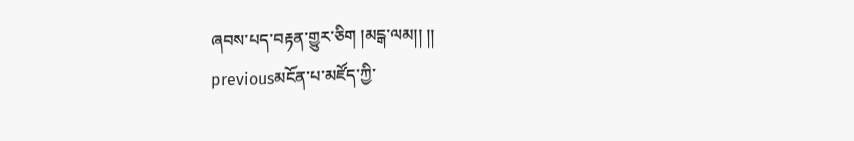ཞབས་པད་བརྟན་གྱུར་ཅིག །མངྒ་ལམ།། །།
previousམངོན་པ་མཛོད་ཀྱི་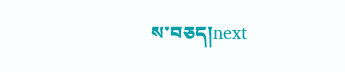ས་བཅད།next